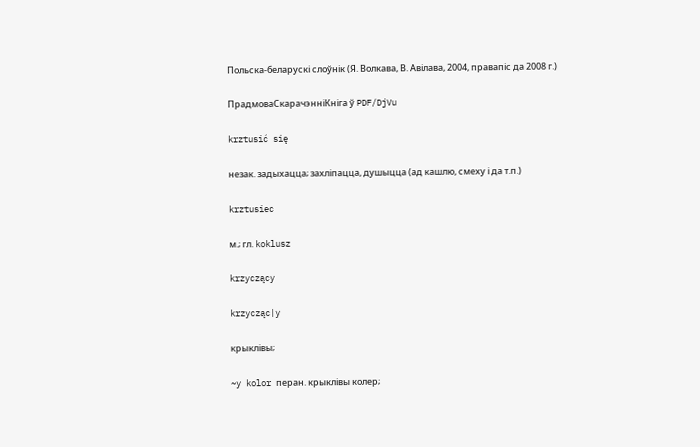Польска-беларускі слоўнік (Я. Волкава, В. Авілава, 2004, правапіс да 2008 г.)

ПрадмоваСкарачэнніКніга ў PDF/DjVu

krztusić się

незак. задыхацца; захліпацца, душыцца (ад кашлю, смеху і да т.п.)

krztusiec

м.; гл. koklusz

krzyczący

krzycząc|y

крыклівы;

~y kolor перан. крыклівы колер;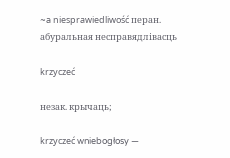~a niesprawiedliwość перан. абуральная несправядлівасць

krzyczeć

незак. крычаць;

krzyczeć wniebogłosy —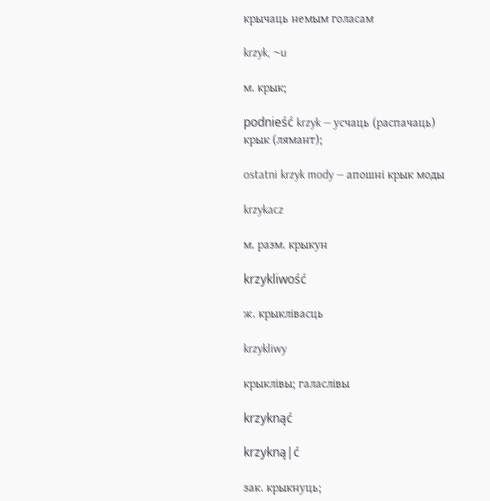крычаць немым голасам

krzyk, ~u

м. крык;

podnieść krzyk — усчаць (распачаць) крык (лямант);

ostatni krzyk mody — апошні крык моды

krzykacz

м. разм. крыкун

krzykliwość

ж. крыклівасць

krzykliwy

крыклівы; галаслівы

krzyknąć

krzykną|ć

зак. крыкнуць;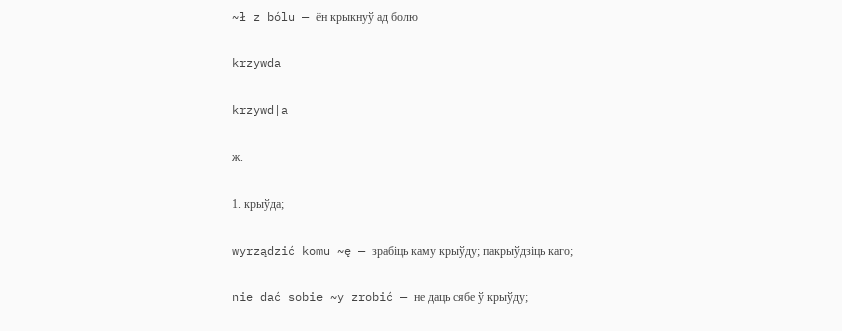~ł z bólu — ён крыкнуў ад болю

krzywda

krzywd|a

ж.

1. крыўда;

wyrządzić komu ~ę — зрабіць каму крыўду; пакрыўдзіць каго;

nie dać sobie ~y zrobić — не даць сябе ў крыўду;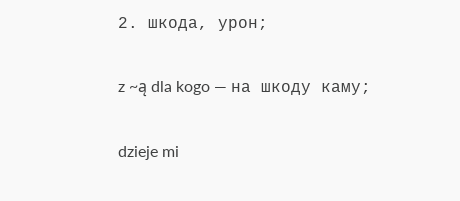2. шкода, урон;

z ~ą dla kogo — на шкоду каму;

dzieje mi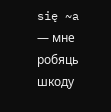się ~a — мне робяць шкоду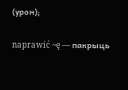(урон);

naprawić ~ę — пакрыць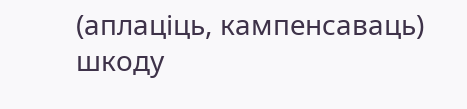(аплаціць, кампенсаваць) шкоду